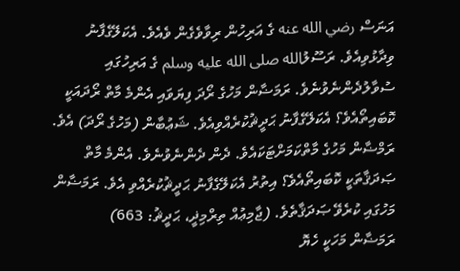އަނަސް رضي الله عنه ގެ އަރިހުން ރިވާވެގެން ވެއެވެ. އެކަލޭގެފާނު ވިދާޅުވިއެވެ. ރަސޫލުالله صلى الله عليه وسلم ގެ އަރިހުގައި ސުވާލުދެންނެވުނެވެ. ރަމަޟާން މަހުގެ ރޯދަ ފިޔަވައި އެންމެ މާތް ރޯދައަކީ ކޮބައިތޯއެވެ؟ އެކަލޭގެފާނު ޙަދީޘުކުރެއްވިއެވެ. ޝަޢުބާން (މަހުގެ ރޯދަ) އެވެ. ރަމްޟާން މަހުގެ މާތްކަމަށްޓަކައެވެ. ދެން ދެންނެވުނެވެ. އެންމެ މާތް ޞަދަޤާތަކީ ކޮބައިތޯއެވެ؟ އިތުރު އެކަލޭގެފާނު ޙަދީޘުކުރެއްވި އެވެ. ރަމަޟާން މަހުގައި ކުރެވޭ ޞަދަޤާތެވެ. (ޖާމިޢުއް ތިރްމިޛީ، ޙަދީޘު: 663)
ރަމަޟާން މަހަކީ ހެޔޮ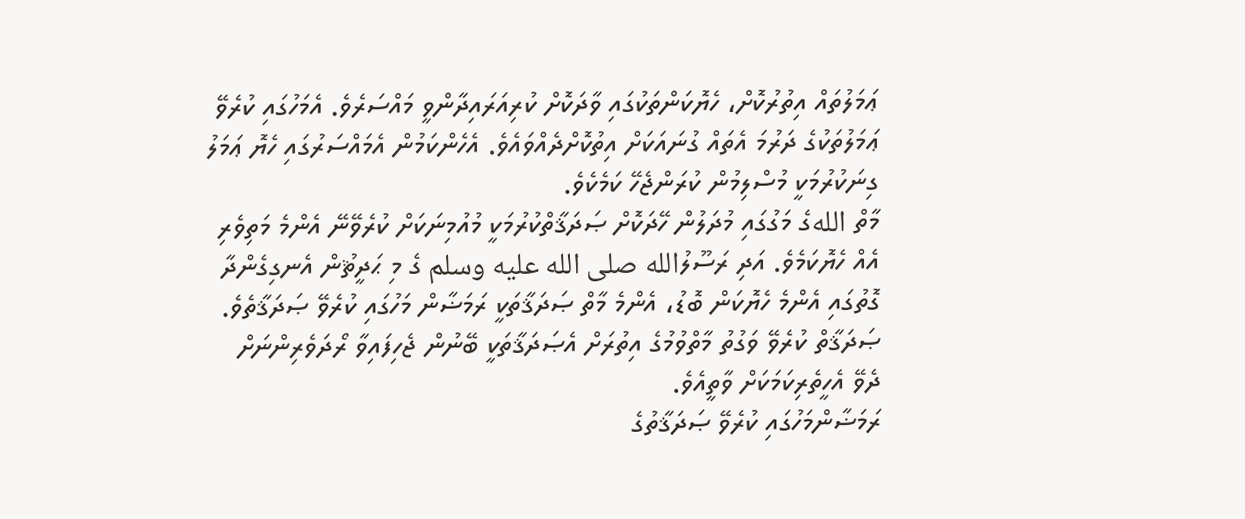ޢަމަލުތައް އިތުރުކޮށް، ހެޔޮކަންތަކުގައި ވާދަކޮށް ކުރިއަރައިދާންވީ މައްސަރެވެ. އެމަހުގައި ކުރެވޭ ޢަމަލުތަކުގެ ދަރުމަ އެތައް ގުނައަކަށް އިތުކޮށްދެއްވައެވެ. އެހެންކަމުން އެމައްސަރުގައި ހެޔޮ ޢަމަލު ގިނަކުރުމަކީ މުސްލިމުން ކުރަންޖެހޭ ކަމެކެވެ.
މާތް اللهގެ މަގުގައި މުދަލުން ހޭދަކޮށް ޞަދަޤާތްކުރުމަކީ މުއުމިނަކަށް ކުރެވޭނޭ އެންމެ މަތިވެރި އެއް ހެޔޮކަމެވެ. އަދި ރަސޫލުالله صلى الله عليه وسلم ގެ މި ޙަދީޘުން އެނގިގެންދާ ގޮތުގައި އެންމެ ހެޔޮކަން ބޮޑު، އެންމެ މާތް ޞަދަޤާތަކީ ރަމަޟާން މަހުގައި ކުރެވޭ ޞަދަޤާތެވެ. ޞަދަޤާތް ކުރެވޭ ވަގުތު މާތްވުމުގެ އިތުރަށް އެޞަދަޤާތަކީ ބޭނުން ޖެހިފައިވާ ރޯދަވެރިންނަށް ދެވޭ އެހީތެރިކަމަކަށް ވާތީއެވެ.
ރަމަޟާންމަހުގައި ކުރެވޭ ޞަދަޤާތުގެ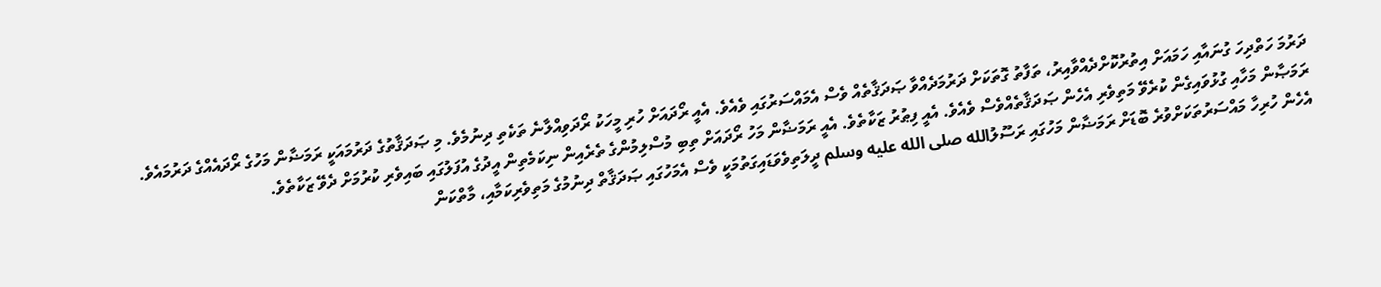ދަރުމަ ހަތްދިހަ ގުނައާއި ހަމައަށް އިތުރުކޮށްދެއްވާއިރު، ތަފާތު ގޮތަކަށް ދަރުމަދެއްވާ ޞަދަޤާތެއް ވެސް އެމައްސަރުގައި ވެއެވެ. އެއީ ރޯދައަށް ހުރި މީހަކު ރޯދަވިއްލާނެ ތަކެތި ދިނުމެވެ. މި ޞަދަޤާތުގެ ދަރުމައަކީ ރަމަޟާން މަހުގެ ރޯދައެއްގެ ދަރުމައެވެ.
ރަމަޞާން މަހާއި ގުޅުވައިގެން ކުރެވޭ މަތިވެރި އެހެން ޞަދަޤާތެއްވެސް ވެއެވެ. އެއީ ފިޠުރު ޒަކާތެވެ. އެއީ ރަމަޟާން މަހު ރޯދައަށް ތިބި މުސްލިމުންގެ ތެރެއިން ނިކަމެތިން އީދުގެ އުފަލުގައި ބައިވެރި ކުރުމަށް ދެވޭ ޒަކާތެވެ.
އެހެން ހުރިހާ މައްސަރުތަކަށްވުރެ ބޮޑަށް ރަމަޟާން މަހުގައި ރަސޫލުالله صلى الله عليه وسلم ދީލަތިވެވަޑައިގަތުމަކީ ވެސް އެމަހުގައި ޞަދަޤާތް ދިނުމުގެ މަތިވެރިކަމާއި، މާތްކަން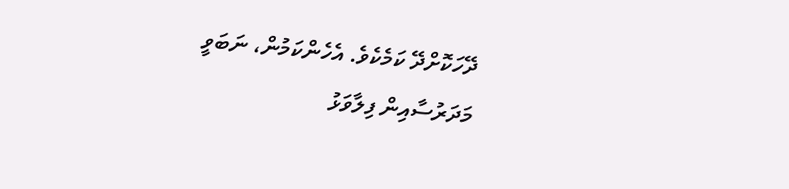ދޭހަކޮށްދޭ ކަމެކެވެ. އެހެންކަމުން، ނަބަވީ މަދަރުސާއިން ފިލާވަޅު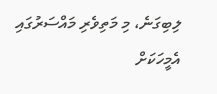ލިބިގަނެ، މި މަތިވެރި މައްސަރުގައި އެމީހަކަށް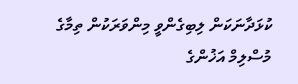ކުޅަދާނަކަން ލިބިގެންވީ މިންވަރަކުން ތިމާގެ މުސްލިމް އަޚުންގެ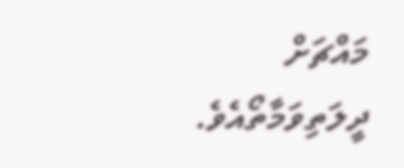މައްޗަށް ދީލަތިވަމާތޯއެވެ.